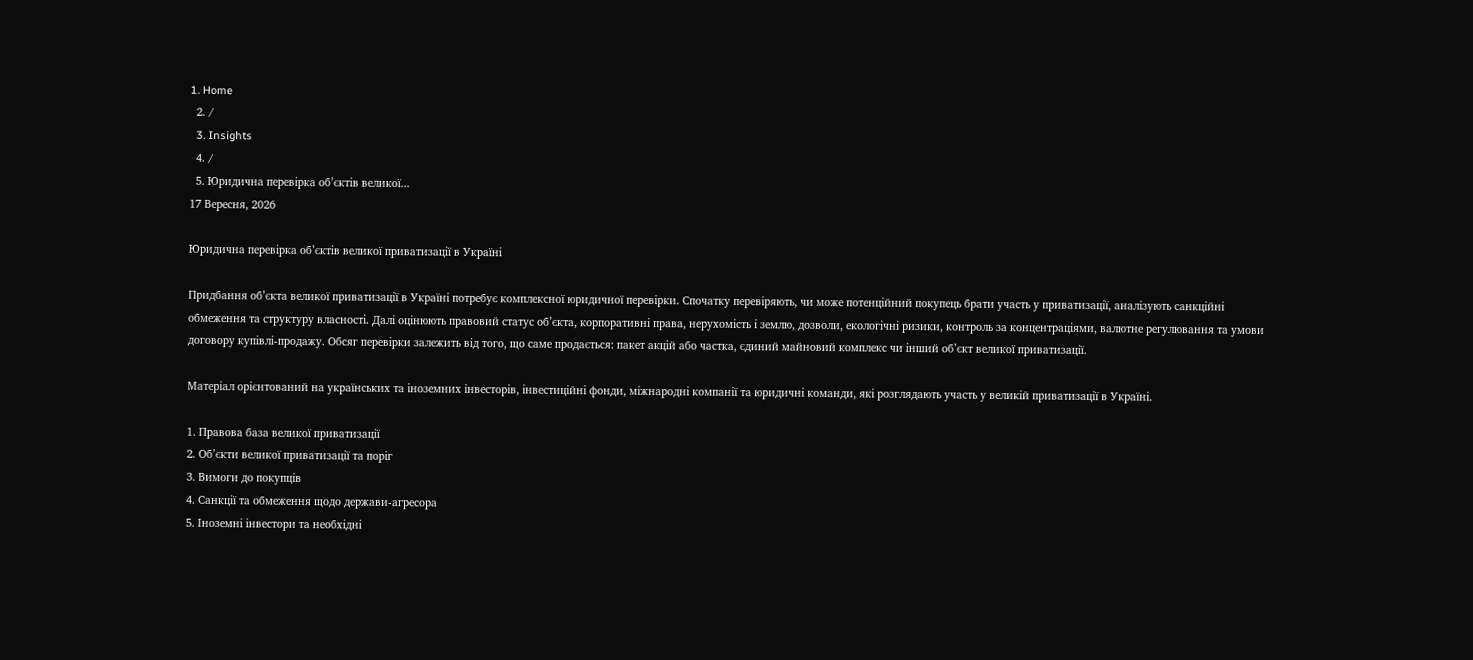1. Home
  2. /
  3. Insights
  4. /
  5. Юридична перевірка об’єктів великої...
17 Вересня, 2026

Юридична перевірка об’єктів великої приватизації в Україні

Придбання об’єкта великої приватизації в Україні потребує комплексної юридичної перевірки. Спочатку перевіряють, чи може потенційний покупець брати участь у приватизації, аналізують санкційні обмеження та структуру власності. Далі оцінюють правовий статус об’єкта, корпоративні права, нерухомість і землю, дозволи, екологічні ризики, контроль за концентраціями, валютне регулювання та умови договору купівлі-продажу. Обсяг перевірки залежить від того, що саме продається: пакет акцій або частка, єдиний майновий комплекс чи інший об’єкт великої приватизації.

Матеріал орієнтований на українських та іноземних інвесторів, інвестиційні фонди, міжнародні компанії та юридичні команди, які розглядають участь у великій приватизації в Україні.

1. Правова база великої приватизації
2. Об’єкти великої приватизації та поріг
3. Вимоги до покупців
4. Санкції та обмеження щодо держави-агресора
5. Іноземні інвестори та необхідні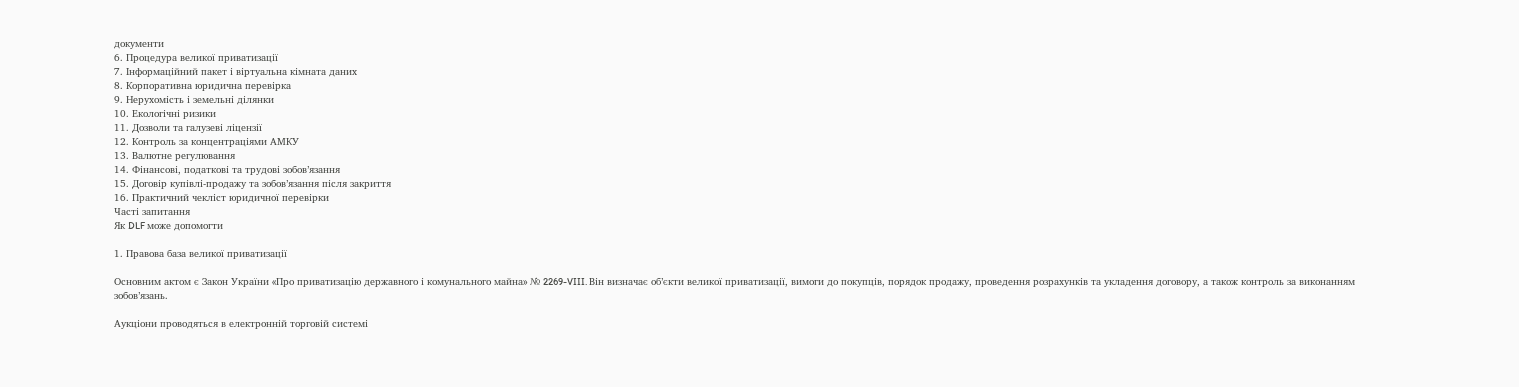документи
6. Процедура великої приватизації
7. Інформаційний пакет і віртуальна кімната даних
8. Корпоративна юридична перевірка
9. Нерухомість і земельні ділянки
10. Екологічні ризики
11. Дозволи та галузеві ліцензії
12. Контроль за концентраціями АМКУ
13. Валютне регулювання
14. Фінансові, податкові та трудові зобов’язання
15. Договір купівлі-продажу та зобов’язання після закриття
16. Практичний чекліст юридичної перевірки
Часті запитання
Як DLF може допомогти

1. Правова база великої приватизації

Основним актом є Закон України «Про приватизацію державного і комунального майна» № 2269-VIII. Він визначає об’єкти великої приватизації, вимоги до покупців, порядок продажу, проведення розрахунків та укладення договору, а також контроль за виконанням зобов’язань.

Аукціони проводяться в електронній торговій системі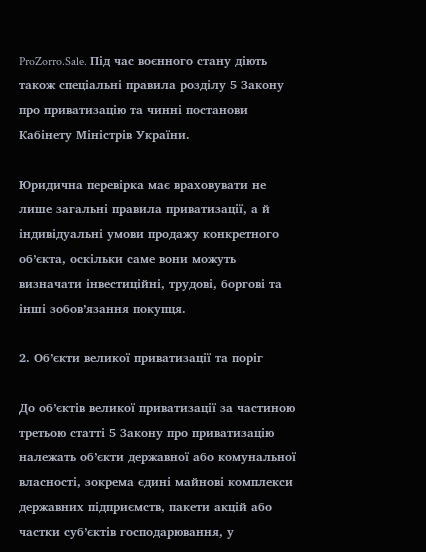ProZorro.Sale. Під час воєнного стану діють також спеціальні правила розділу 5 Закону про приватизацію та чинні постанови Кабінету Міністрів України.

Юридична перевірка має враховувати не лише загальні правила приватизації, а й індивідуальні умови продажу конкретного об’єкта, оскільки саме вони можуть визначати інвестиційні, трудові, боргові та інші зобов’язання покупця.

2. Об’єкти великої приватизації та поріг

До об’єктів великої приватизації за частиною третьою статті 5 Закону про приватизацію належать об’єкти державної або комунальної власності, зокрема єдині майнові комплекси державних підприємств, пакети акцій або частки суб’єктів господарювання, у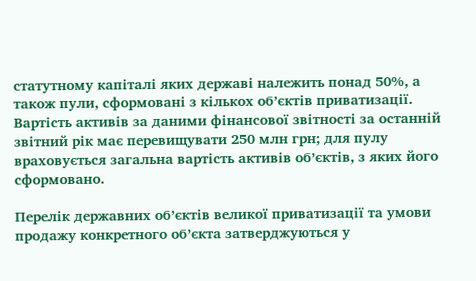статутному капіталі яких державі належить понад 50%, а також пули, сформовані з кількох об’єктів приватизації. Вартість активів за даними фінансової звітності за останній звітний рік має перевищувати 250 млн грн; для пулу враховується загальна вартість активів об’єктів, з яких його сформовано.

Перелік державних об’єктів великої приватизації та умови продажу конкретного об’єкта затверджуються у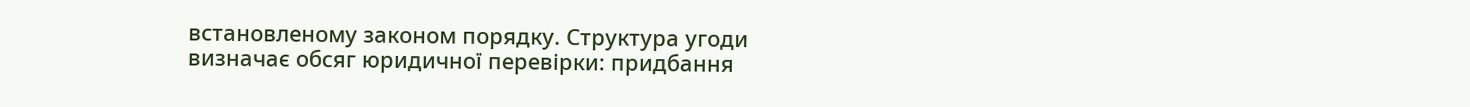встановленому законом порядку. Структура угоди визначає обсяг юридичної перевірки: придбання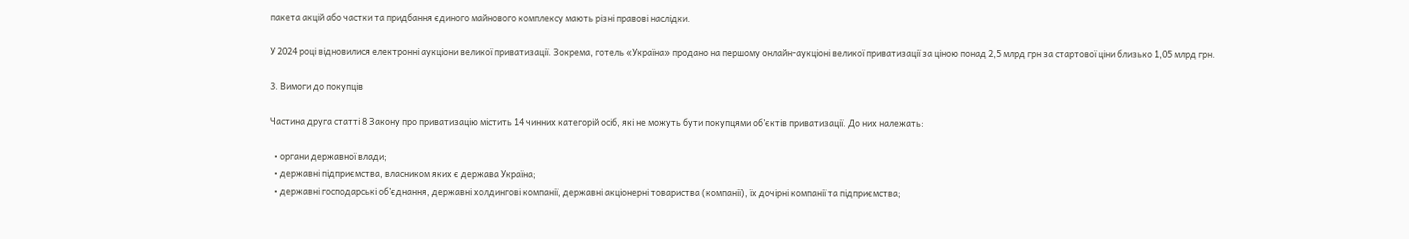пакета акцій або частки та придбання єдиного майнового комплексу мають різні правові наслідки.

У 2024 році відновилися електронні аукціони великої приватизації. Зокрема, готель «Україна» продано на першому онлайн-аукціоні великої приватизації за ціною понад 2,5 млрд грн за стартової ціни близько 1,05 млрд грн.

3. Вимоги до покупців

Частина друга статті 8 Закону про приватизацію містить 14 чинних категорій осіб, які не можуть бути покупцями об’єктів приватизації. До них належать:

  • органи державної влади;
  • державні підприємства, власником яких є держава Україна;
  • державні господарські об’єднання, державні холдингові компанії, державні акціонерні товариства (компанії), їх дочірні компанії та підприємства;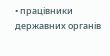• працівники державних органів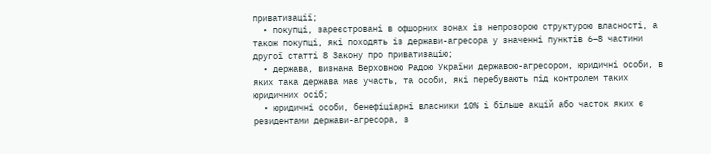приватизації;
  • покупці, зареєстровані в офшорних зонах із непрозорою структурою власності, а також покупці, які походять із держави-агресора у значенні пунктів 6–8 частини другої статті 8 Закону про приватизацію;
  • держава, визнана Верховною Радою України державою-агресором, юридичні особи, в яких така держава має участь, та особи, які перебувають під контролем таких юридичних осіб;
  • юридичні особи, бенефіціарні власники 10% і більше акцій або часток яких є резидентами держави-агресора, з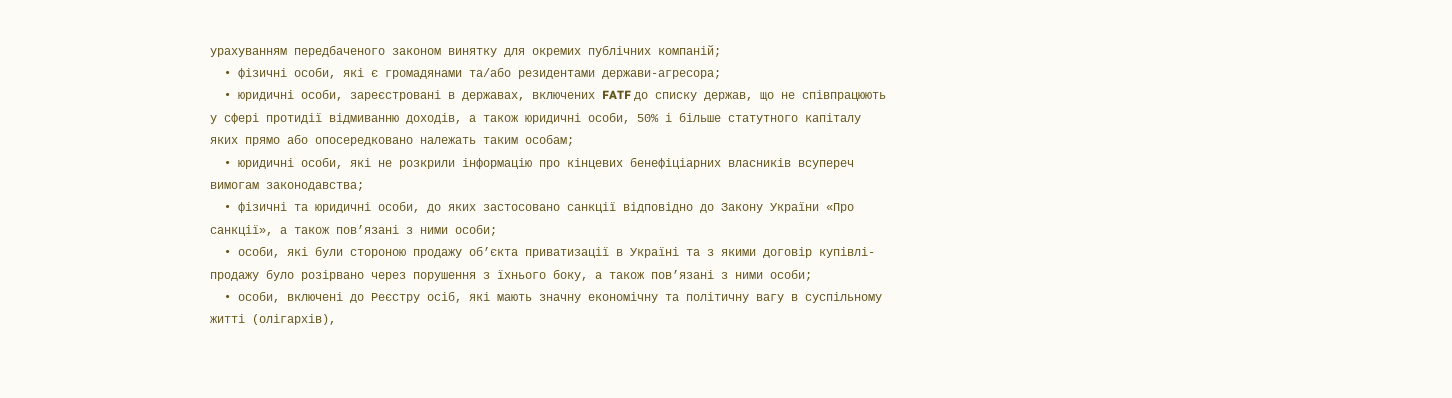урахуванням передбаченого законом винятку для окремих публічних компаній;
  • фізичні особи, які є громадянами та/або резидентами держави-агресора;
  • юридичні особи, зареєстровані в державах, включених FATF до списку держав, що не співпрацюють у сфері протидії відмиванню доходів, а також юридичні особи, 50% і більше статутного капіталу яких прямо або опосередковано належать таким особам;
  • юридичні особи, які не розкрили інформацію про кінцевих бенефіціарних власників всупереч вимогам законодавства;
  • фізичні та юридичні особи, до яких застосовано санкції відповідно до Закону України «Про санкції», а також пов’язані з ними особи;
  • особи, які були стороною продажу об’єкта приватизації в Україні та з якими договір купівлі-продажу було розірвано через порушення з їхнього боку, а також пов’язані з ними особи;
  • особи, включені до Реєстру осіб, які мають значну економічну та політичну вагу в суспільному житті (олігархів),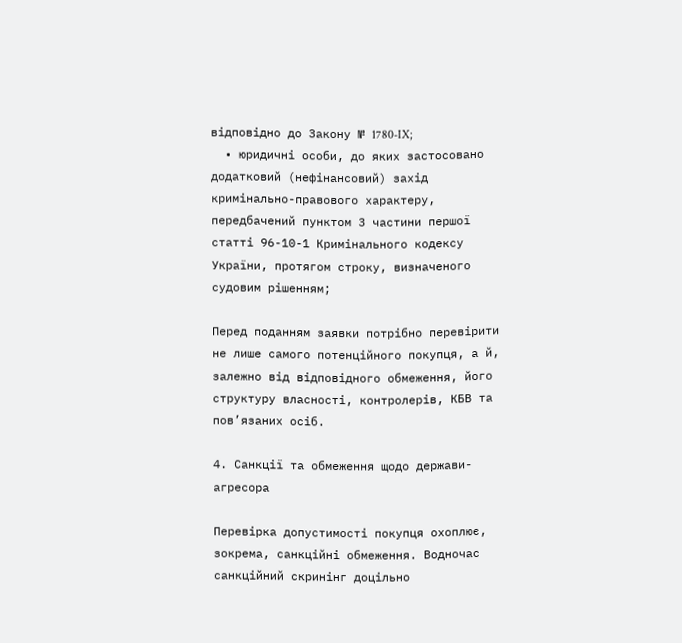відповідно до Закону № 1780-IX;
  • юридичні особи, до яких застосовано додатковий (нефінансовий) захід кримінально-правового характеру, передбачений пунктом 3 частини першої статті 96-10-1 Кримінального кодексу України, протягом строку, визначеного судовим рішенням;

Перед поданням заявки потрібно перевірити не лише самого потенційного покупця, а й, залежно від відповідного обмеження, його структуру власності, контролерів, КБВ та пов’язаних осіб.

4. Санкції та обмеження щодо держави-агресора

Перевірка допустимості покупця охоплює, зокрема, санкційні обмеження. Водночас санкційний скринінг доцільно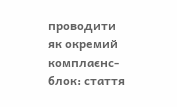проводити як окремий комплаєнс-блок: стаття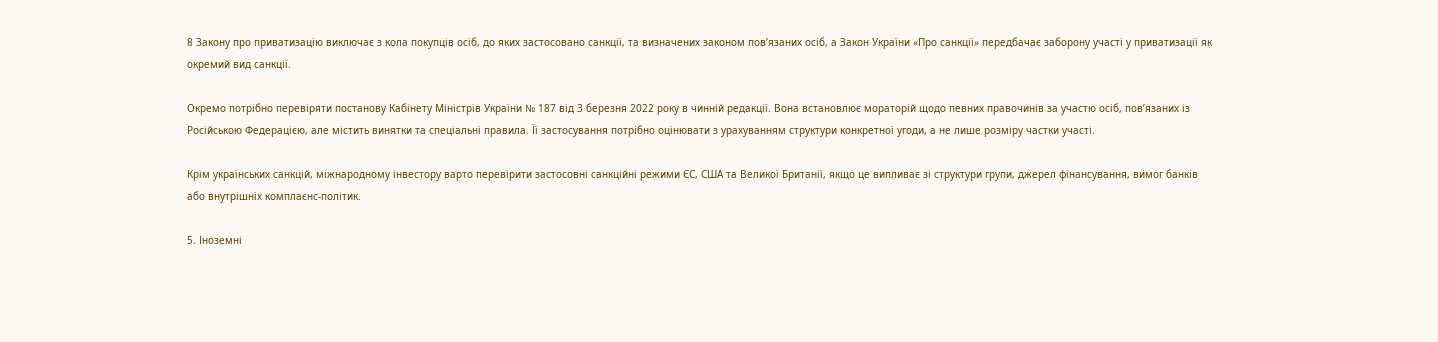8 Закону про приватизацію виключає з кола покупців осіб, до яких застосовано санкції, та визначених законом пов’язаних осіб, а Закон України «Про санкції» передбачає заборону участі у приватизації як окремий вид санкції.

Окремо потрібно перевіряти постанову Кабінету Міністрів України № 187 від 3 березня 2022 року в чинній редакції. Вона встановлює мораторій щодо певних правочинів за участю осіб, пов’язаних із Російською Федерацією, але містить винятки та спеціальні правила. Її застосування потрібно оцінювати з урахуванням структури конкретної угоди, а не лише розміру частки участі.

Крім українських санкцій, міжнародному інвестору варто перевірити застосовні санкційні режими ЄС, США та Великої Британії, якщо це випливає зі структури групи, джерел фінансування, вимог банків або внутрішніх комплаєнс-політик.

5. Іноземні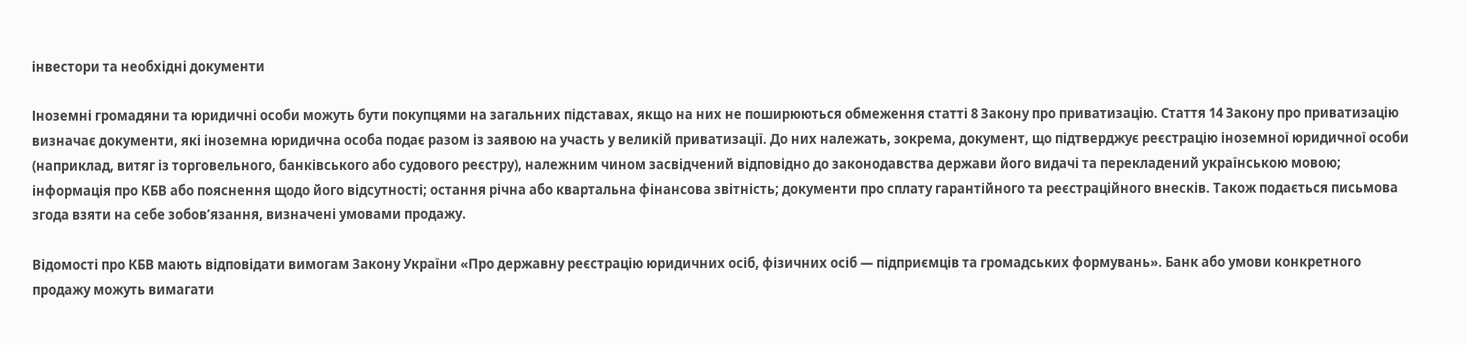інвестори та необхідні документи

Іноземні громадяни та юридичні особи можуть бути покупцями на загальних підставах, якщо на них не поширюються обмеження статті 8 Закону про приватизацію. Стаття 14 Закону про приватизацію визначає документи, які іноземна юридична особа подає разом із заявою на участь у великій приватизації. До них належать, зокрема, документ, що підтверджує реєстрацію іноземної юридичної особи (наприклад, витяг із торговельного, банківського або судового реєстру), належним чином засвідчений відповідно до законодавства держави його видачі та перекладений українською мовою; інформація про КБВ або пояснення щодо його відсутності; остання річна або квартальна фінансова звітність; документи про сплату гарантійного та реєстраційного внесків. Також подається письмова згода взяти на себе зобов’язання, визначені умовами продажу.

Відомості про КБВ мають відповідати вимогам Закону України «Про державну реєстрацію юридичних осіб, фізичних осіб — підприємців та громадських формувань». Банк або умови конкретного продажу можуть вимагати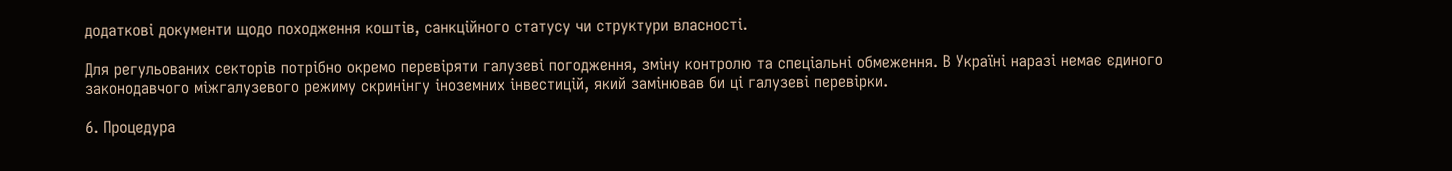додаткові документи щодо походження коштів, санкційного статусу чи структури власності.

Для регульованих секторів потрібно окремо перевіряти галузеві погодження, зміну контролю та спеціальні обмеження. В Україні наразі немає єдиного законодавчого міжгалузевого режиму скринінгу іноземних інвестицій, який замінював би ці галузеві перевірки.

6. Процедура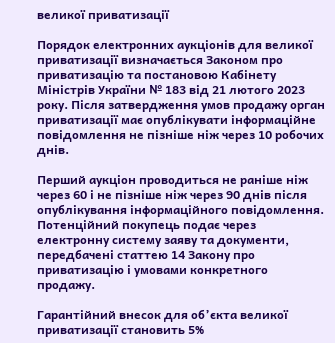великої приватизації

Порядок електронних аукціонів для великої приватизації визначається Законом про приватизацію та постановою Кабінету Міністрів України № 183 від 21 лютого 2023 року. Після затвердження умов продажу орган приватизації має опублікувати інформаційне повідомлення не пізніше ніж через 10 робочих днів.

Перший аукціон проводиться не раніше ніж через 60 і не пізніше ніж через 90 днів після опублікування інформаційного повідомлення. Потенційний покупець подає через електронну систему заяву та документи, передбачені статтею 14 Закону про приватизацію і умовами конкретного продажу.

Гарантійний внесок для об’єкта великої приватизації становить 5%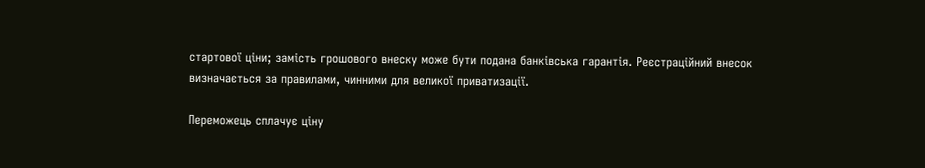стартової ціни; замість грошового внеску може бути подана банківська гарантія. Реєстраційний внесок визначається за правилами, чинними для великої приватизації.

Переможець сплачує ціну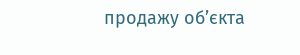продажу об’єкта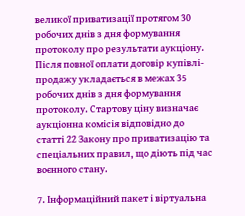великої приватизації протягом 30 робочих днів з дня формування протоколу про результати аукціону. Після повної оплати договір купівлі-продажу укладається в межах 35 робочих днів з дня формування протоколу. Стартову ціну визначає аукціонна комісія відповідно до статті 22 Закону про приватизацію та спеціальних правил, що діють під час воєнного стану.

7. Інформаційний пакет і віртуальна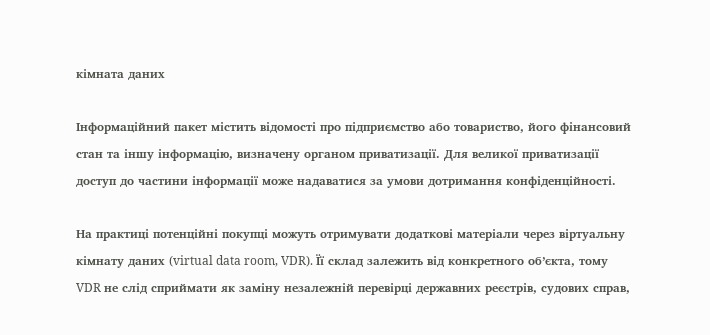кімната даних

Інформаційний пакет містить відомості про підприємство або товариство, його фінансовий стан та іншу інформацію, визначену органом приватизації. Для великої приватизації доступ до частини інформації може надаватися за умови дотримання конфіденційності.

На практиці потенційні покупці можуть отримувати додаткові матеріали через віртуальну кімнату даних (virtual data room, VDR). Її склад залежить від конкретного об’єкта, тому VDR не слід сприймати як заміну незалежній перевірці державних реєстрів, судових справ,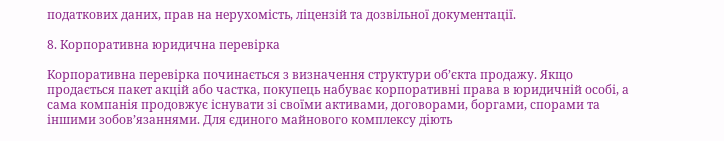податкових даних, прав на нерухомість, ліцензій та дозвільної документації.

8. Корпоративна юридична перевірка

Корпоративна перевірка починається з визначення структури об’єкта продажу. Якщо продається пакет акцій або частка, покупець набуває корпоративні права в юридичній особі, а сама компанія продовжує існувати зі своїми активами, договорами, боргами, спорами та іншими зобов’язаннями. Для єдиного майнового комплексу діють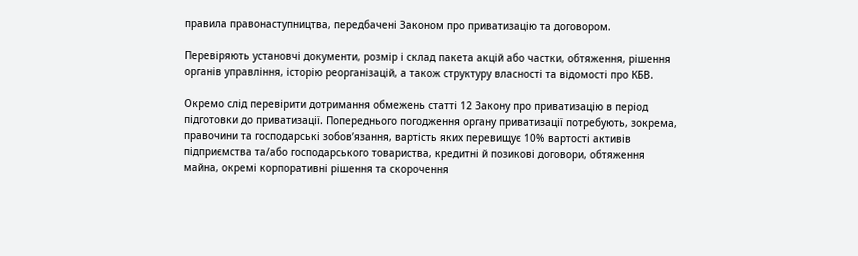правила правонаступництва, передбачені Законом про приватизацію та договором.

Перевіряють установчі документи, розмір і склад пакета акцій або частки, обтяження, рішення органів управління, історію реорганізацій, а також структуру власності та відомості про КБВ.

Окремо слід перевірити дотримання обмежень статті 12 Закону про приватизацію в період підготовки до приватизації. Попереднього погодження органу приватизації потребують, зокрема, правочини та господарські зобов’язання, вартість яких перевищує 10% вартості активів підприємства та/або господарського товариства, кредитні й позикові договори, обтяження майна, окремі корпоративні рішення та скорочення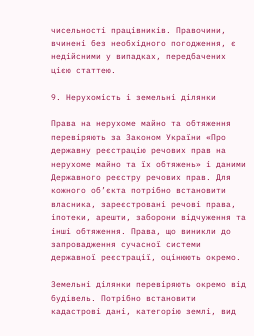чисельності працівників. Правочини, вчинені без необхідного погодження, є недійсними у випадках, передбачених цією статтею.

9. Нерухомість і земельні ділянки

Права на нерухоме майно та обтяження перевіряють за Законом України «Про державну реєстрацію речових прав на нерухоме майно та їх обтяжень» і даними Державного реєстру речових прав. Для кожного об’єкта потрібно встановити власника, зареєстровані речові права, іпотеки, арешти, заборони відчуження та інші обтяження. Права, що виникли до запровадження сучасної системи державної реєстрації, оцінюють окремо.

Земельні ділянки перевіряють окремо від будівель. Потрібно встановити кадастрові дані, категорію землі, вид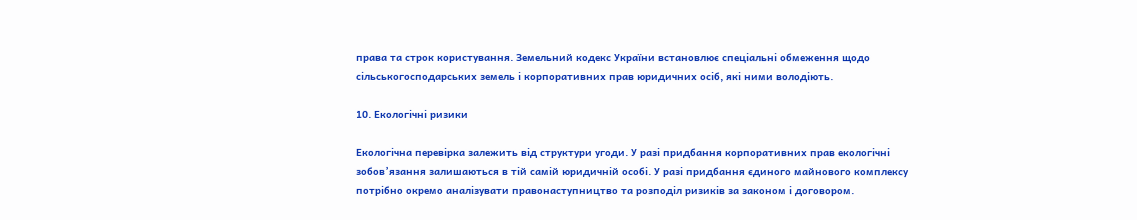права та строк користування. Земельний кодекс України встановлює спеціальні обмеження щодо сільськогосподарських земель і корпоративних прав юридичних осіб, які ними володіють.

10. Екологічні ризики

Екологічна перевірка залежить від структури угоди. У разі придбання корпоративних прав екологічні зобов’язання залишаються в тій самій юридичній особі. У разі придбання єдиного майнового комплексу потрібно окремо аналізувати правонаступництво та розподіл ризиків за законом і договором.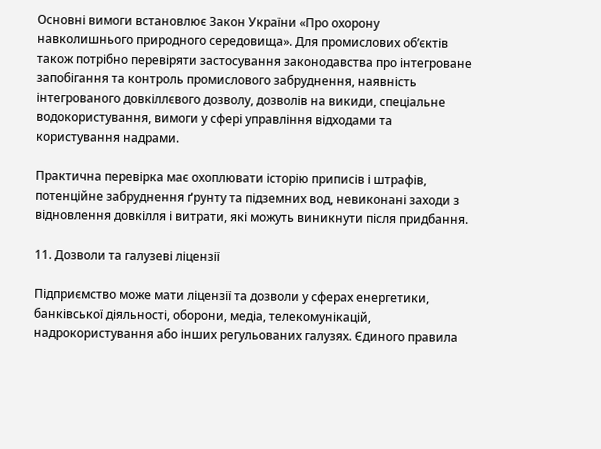Основні вимоги встановлює Закон України «Про охорону навколишнього природного середовища». Для промислових об’єктів також потрібно перевіряти застосування законодавства про інтегроване запобігання та контроль промислового забруднення, наявність інтегрованого довкіллєвого дозволу, дозволів на викиди, спеціальне водокористування, вимоги у сфері управління відходами та користування надрами.

Практична перевірка має охоплювати історію приписів і штрафів, потенційне забруднення ґрунту та підземних вод, невиконані заходи з відновлення довкілля і витрати, які можуть виникнути після придбання.

11. Дозволи та галузеві ліцензії

Підприємство може мати ліцензії та дозволи у сферах енергетики, банківської діяльності, оборони, медіа, телекомунікацій, надрокористування або інших регульованих галузях. Єдиного правила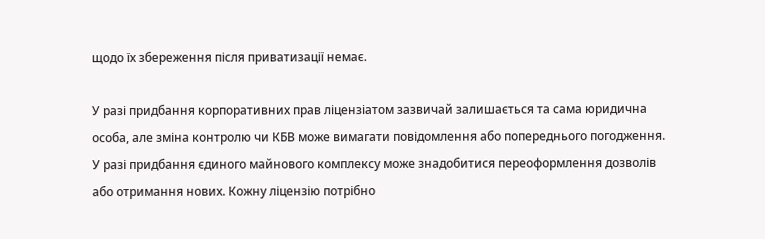щодо їх збереження після приватизації немає.

У разі придбання корпоративних прав ліцензіатом зазвичай залишається та сама юридична особа, але зміна контролю чи КБВ може вимагати повідомлення або попереднього погодження. У разі придбання єдиного майнового комплексу може знадобитися переоформлення дозволів або отримання нових. Кожну ліцензію потрібно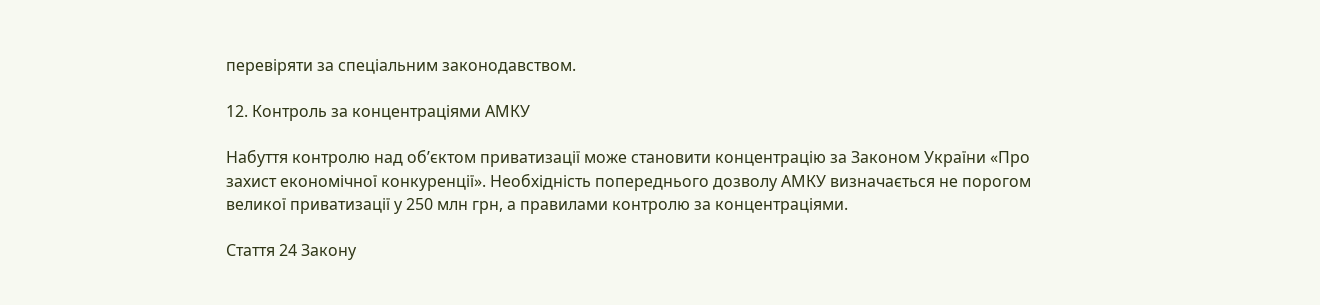перевіряти за спеціальним законодавством.

12. Контроль за концентраціями АМКУ

Набуття контролю над об’єктом приватизації може становити концентрацію за Законом України «Про захист економічної конкуренції». Необхідність попереднього дозволу АМКУ визначається не порогом великої приватизації у 250 млн грн, а правилами контролю за концентраціями.

Стаття 24 Закону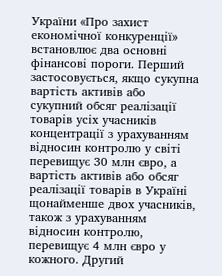України «Про захист економічної конкуренції» встановлює два основні фінансові пороги. Перший застосовується, якщо сукупна вартість активів або сукупний обсяг реалізації товарів усіх учасників концентрації з урахуванням відносин контролю у світі перевищує 30 млн євро, а вартість активів або обсяг реалізації товарів в Україні щонайменше двох учасників, також з урахуванням відносин контролю, перевищує 4 млн євро у кожного. Другий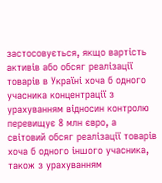застосовується, якщо вартість активів або обсяг реалізації товарів в Україні хоча б одного учасника концентрації з урахуванням відносин контролю перевищує 8 млн євро, а світовий обсяг реалізації товарів хоча б одного іншого учасника, також з урахуванням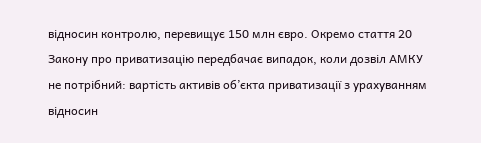відносин контролю, перевищує 150 млн євро. Окремо стаття 20 Закону про приватизацію передбачає випадок, коли дозвіл АМКУ не потрібний: вартість активів об’єкта приватизації з урахуванням відносин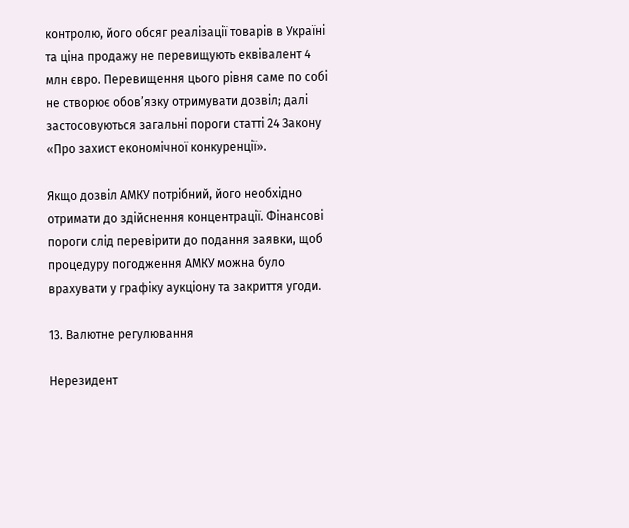контролю, його обсяг реалізації товарів в Україні та ціна продажу не перевищують еквівалент 4 млн євро. Перевищення цього рівня саме по собі не створює обов’язку отримувати дозвіл; далі застосовуються загальні пороги статті 24 Закону «Про захист економічної конкуренції».

Якщо дозвіл АМКУ потрібний, його необхідно отримати до здійснення концентрації. Фінансові пороги слід перевірити до подання заявки, щоб процедуру погодження АМКУ можна було врахувати у графіку аукціону та закриття угоди.

13. Валютне регулювання

Нерезидент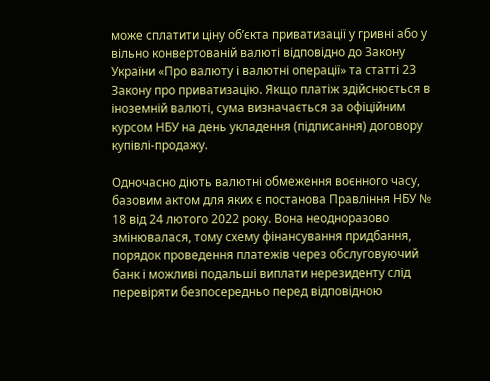може сплатити ціну об’єкта приватизації у гривні або у вільно конвертованій валюті відповідно до Закону України «Про валюту і валютні операції» та статті 23 Закону про приватизацію. Якщо платіж здійснюється в іноземній валюті, сума визначається за офіційним курсом НБУ на день укладення (підписання) договору купівлі-продажу.

Одночасно діють валютні обмеження воєнного часу, базовим актом для яких є постанова Правління НБУ № 18 від 24 лютого 2022 року. Вона неодноразово змінювалася, тому схему фінансування придбання, порядок проведення платежів через обслуговуючий банк і можливі подальші виплати нерезиденту слід перевіряти безпосередньо перед відповідною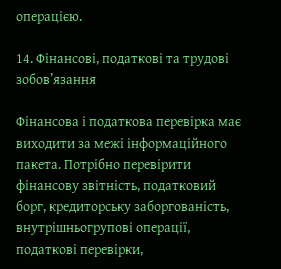операцією.

14. Фінансові, податкові та трудові зобов’язання

Фінансова і податкова перевірка має виходити за межі інформаційного пакета. Потрібно перевірити фінансову звітність, податковий борг, кредиторську заборгованість, внутрішньогрупові операції, податкові перевірки,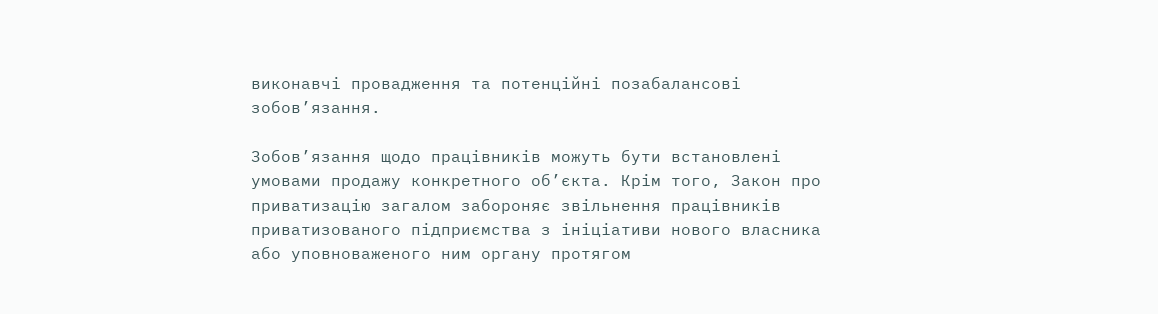виконавчі провадження та потенційні позабалансові зобов’язання.

Зобов’язання щодо працівників можуть бути встановлені умовами продажу конкретного об’єкта. Крім того, Закон про приватизацію загалом забороняє звільнення працівників приватизованого підприємства з ініціативи нового власника або уповноваженого ним органу протягом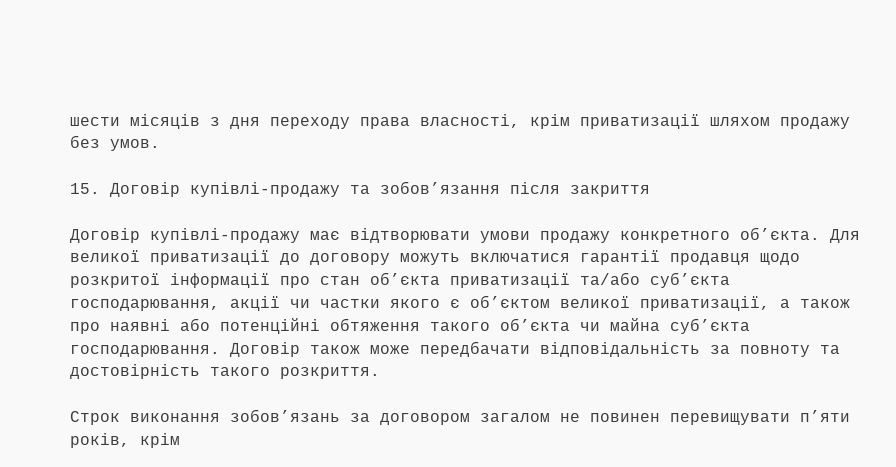шести місяців з дня переходу права власності, крім приватизації шляхом продажу без умов.

15. Договір купівлі-продажу та зобов’язання після закриття

Договір купівлі-продажу має відтворювати умови продажу конкретного об’єкта. Для великої приватизації до договору можуть включатися гарантії продавця щодо розкритої інформації про стан об’єкта приватизації та/або суб’єкта господарювання, акції чи частки якого є об’єктом великої приватизації, а також про наявні або потенційні обтяження такого об’єкта чи майна суб’єкта господарювання. Договір також може передбачати відповідальність за повноту та достовірність такого розкриття.

Строк виконання зобов’язань за договором загалом не повинен перевищувати п’яти років, крім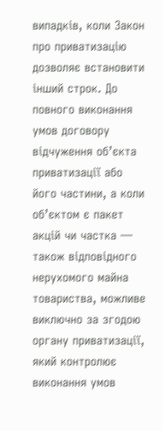випадків, коли Закон про приватизацію дозволяє встановити інший строк. До повного виконання умов договору відчуження об’єкта приватизації або його частини, а коли об’єктом є пакет акцій чи частка — також відповідного нерухомого майна товариства, можливе виключно за згодою органу приватизації, який контролює виконання умов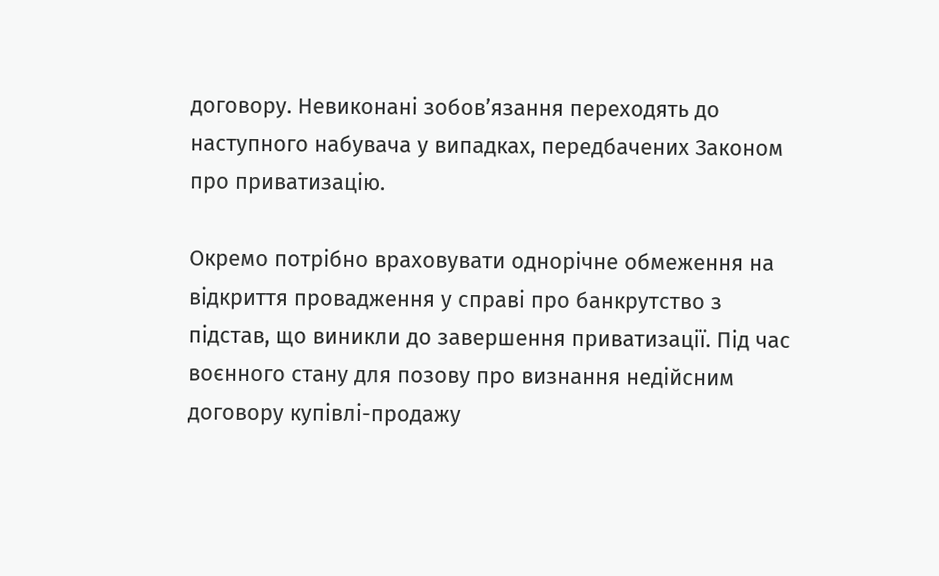договору. Невиконані зобов’язання переходять до наступного набувача у випадках, передбачених Законом про приватизацію.

Окремо потрібно враховувати однорічне обмеження на відкриття провадження у справі про банкрутство з підстав, що виникли до завершення приватизації. Під час воєнного стану для позову про визнання недійсним договору купівлі-продажу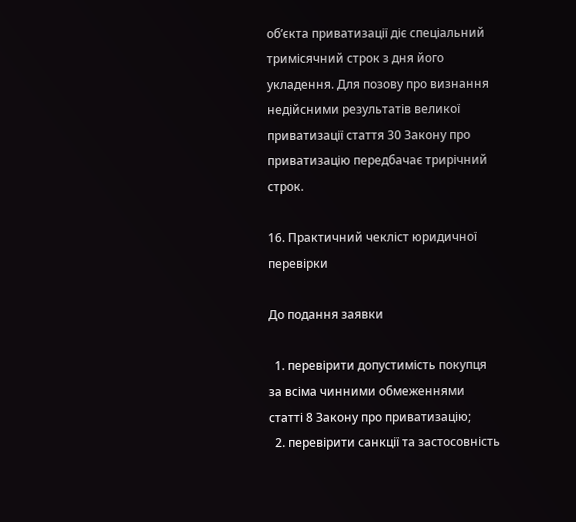об’єкта приватизації діє спеціальний тримісячний строк з дня його укладення. Для позову про визнання недійсними результатів великої приватизації стаття 30 Закону про приватизацію передбачає трирічний строк.

16. Практичний чекліст юридичної перевірки

До подання заявки

  1. перевірити допустимість покупця за всіма чинними обмеженнями статті 8 Закону про приватизацію;
  2. перевірити санкції та застосовність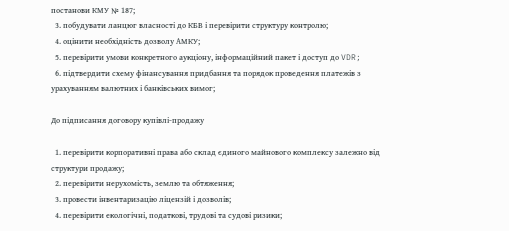постанови КМУ № 187;
  3. побудувати ланцюг власності до КБВ і перевірити структуру контролю;
  4. оцінити необхідність дозволу АМКУ;
  5. перевірити умови конкретного аукціону, інформаційний пакет і доступ до VDR;
  6. підтвердити схему фінансування придбання та порядок проведення платежів з урахуванням валютних і банківських вимог;

До підписання договору купівлі-продажу

  1. перевірити корпоративні права або склад єдиного майнового комплексу залежно від структури продажу;
  2. перевірити нерухомість, землю та обтяження;
  3. провести інвентаризацію ліцензій і дозволів;
  4. перевірити екологічні, податкові, трудові та судові ризики;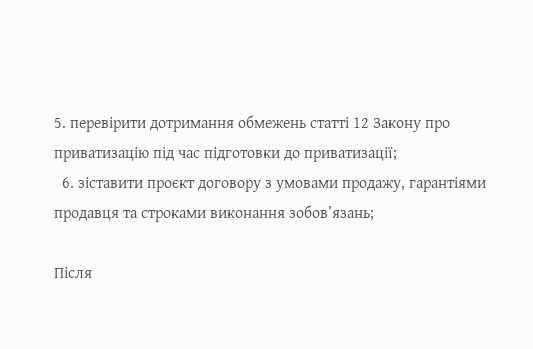5. перевірити дотримання обмежень статті 12 Закону про приватизацію під час підготовки до приватизації;
  6. зіставити проєкт договору з умовами продажу, гарантіями продавця та строками виконання зобов’язань;

Після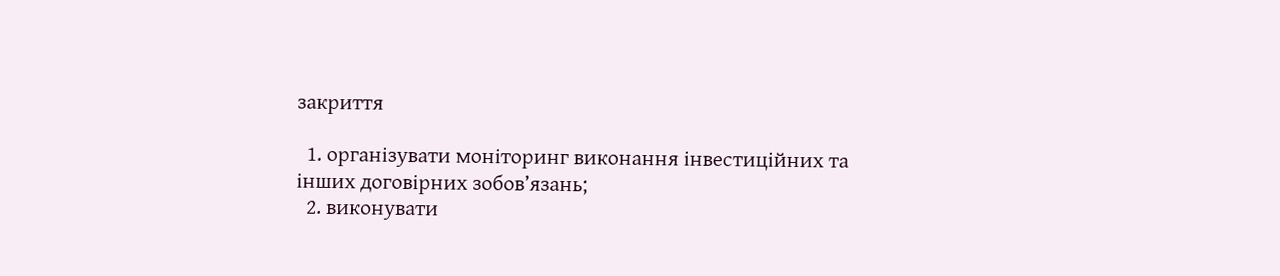закриття

  1. організувати моніторинг виконання інвестиційних та інших договірних зобов’язань;
  2. виконувати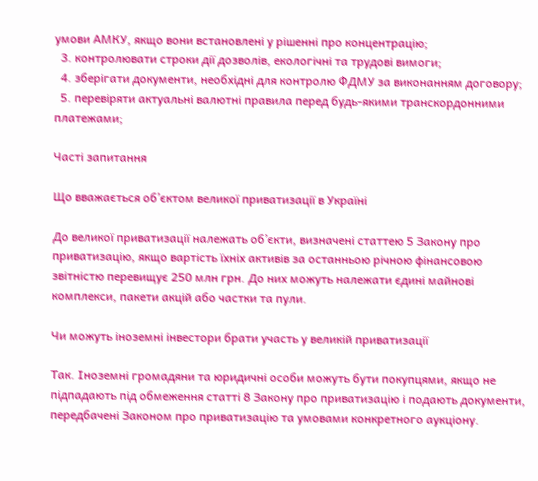умови АМКУ, якщо вони встановлені у рішенні про концентрацію;
  3. контролювати строки дії дозволів, екологічні та трудові вимоги;
  4. зберігати документи, необхідні для контролю ФДМУ за виконанням договору;
  5. перевіряти актуальні валютні правила перед будь-якими транскордонними платежами;

Часті запитання

Що вважається об’єктом великої приватизації в Україні

До великої приватизації належать об’єкти, визначені статтею 5 Закону про приватизацію, якщо вартість їхніх активів за останньою річною фінансовою звітністю перевищує 250 млн грн. До них можуть належати єдині майнові комплекси, пакети акцій або частки та пули.

Чи можуть іноземні інвестори брати участь у великій приватизації

Так. Іноземні громадяни та юридичні особи можуть бути покупцями, якщо не підпадають під обмеження статті 8 Закону про приватизацію і подають документи, передбачені Законом про приватизацію та умовами конкретного аукціону.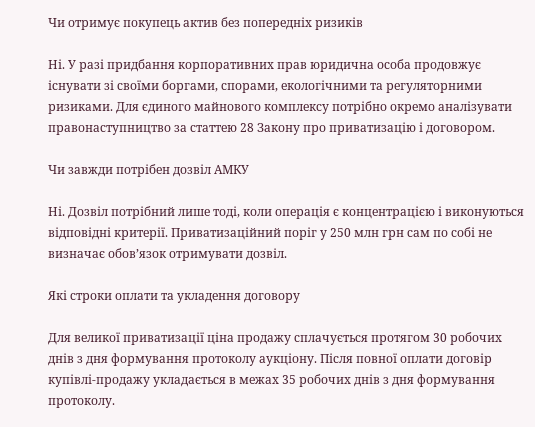Чи отримує покупець актив без попередніх ризиків

Ні. У разі придбання корпоративних прав юридична особа продовжує існувати зі своїми боргами, спорами, екологічними та регуляторними ризиками. Для єдиного майнового комплексу потрібно окремо аналізувати правонаступництво за статтею 28 Закону про приватизацію і договором.

Чи завжди потрібен дозвіл АМКУ

Ні. Дозвіл потрібний лише тоді, коли операція є концентрацією і виконуються відповідні критерії. Приватизаційний поріг у 250 млн грн сам по собі не визначає обов’язок отримувати дозвіл.

Які строки оплати та укладення договору

Для великої приватизації ціна продажу сплачується протягом 30 робочих днів з дня формування протоколу аукціону. Після повної оплати договір купівлі-продажу укладається в межах 35 робочих днів з дня формування протоколу.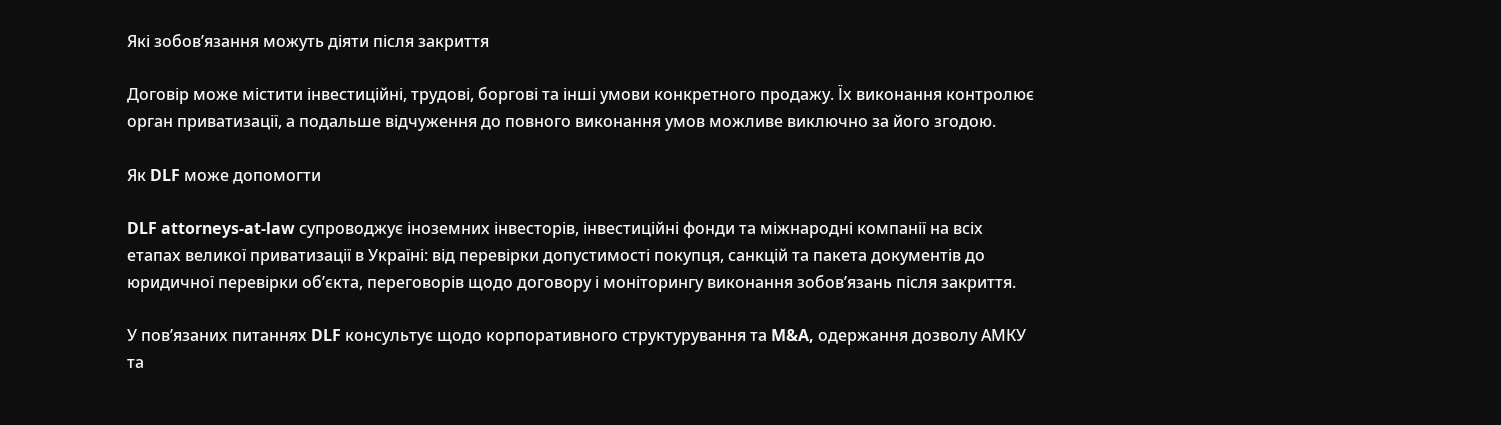Які зобов’язання можуть діяти після закриття

Договір може містити інвестиційні, трудові, боргові та інші умови конкретного продажу. Їх виконання контролює орган приватизації, а подальше відчуження до повного виконання умов можливе виключно за його згодою.

Як DLF може допомогти

DLF attorneys-at-law супроводжує іноземних інвесторів, інвестиційні фонди та міжнародні компанії на всіх етапах великої приватизації в Україні: від перевірки допустимості покупця, санкцій та пакета документів до юридичної перевірки об’єкта, переговорів щодо договору і моніторингу виконання зобов’язань після закриття.

У пов’язаних питаннях DLF консультує щодо корпоративного структурування та M&A, одержання дозволу АМКУ та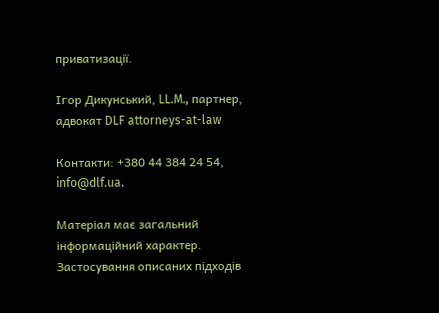приватизації.

Ігор Дикунський, LL.M., партнер, адвокат DLF attorneys-at-law

Контакти: +380 44 384 24 54, info@dlf.ua.

Матеріал має загальний інформаційний характер. Застосування описаних підходів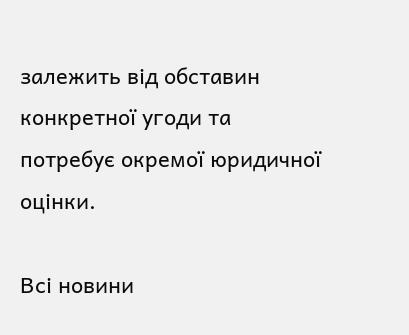залежить від обставин конкретної угоди та потребує окремої юридичної оцінки.

Всі новини